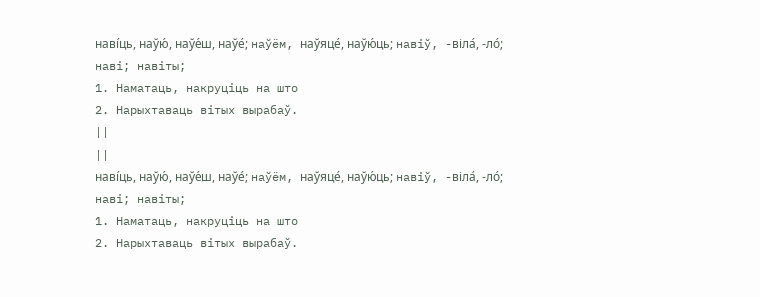наві́ць, наўю́, наўе́ш, наўе́; наўём, наўяце́, наўю́ць; навіў, -віла́, -ло́; наві; навіты;
1. Наматаць, накруціць на што
2. Нарыхтаваць вітых вырабаў.
||
||
наві́ць, наўю́, наўе́ш, наўе́; наўём, наўяце́, наўю́ць; навіў, -віла́, -ло́; наві; навіты;
1. Наматаць, накруціць на што
2. Нарыхтаваць вітых вырабаў.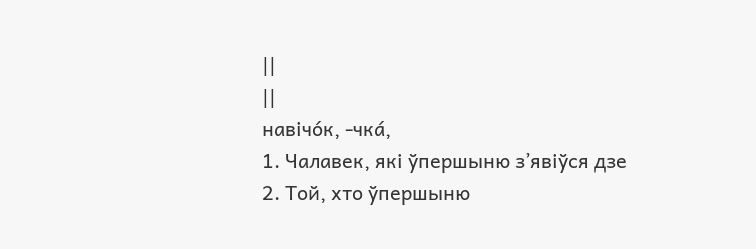||
||
навічо́к, -чка́,
1. Чалавек, які ўпершыню з’явіўся дзе
2. Той, хто ўпершыню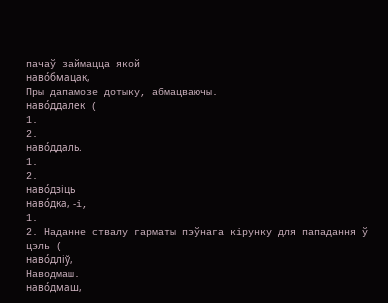пачаў займацца якой
наво́бмацак,
Пры дапамозе дотыку, абмацваючы.
наво́ддалек (
1.
2.
наво́ддаль.
1.
2.
наво́дзіць
наво́дка, -і,
1.
2. Наданне ствалу гарматы пэўнага кірунку для пападання ў цэль (
наво́дліў,
Наводмаш.
наво́дмаш,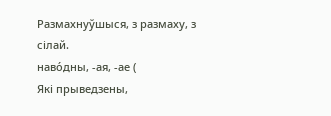Размахнуўшыся, з размаху, з сілай.
наво́дны, -ая, -ае (
Які прыведзены,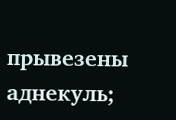прывезены аднекуль;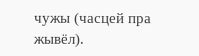чужы (часцей пра жывёл).